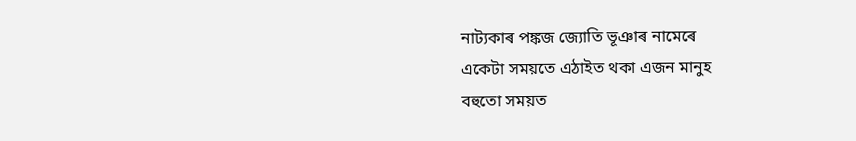নাট্যকাৰ পঙ্কজ জ্যোতি ভূঞাৰ নামেৰে
একেটা সময়তে এঠাইত থকা এজন মানুহ
বহুতো সময়ত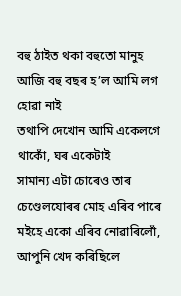বহু ঠাইত থকা বহুতো মানুহ
আজি বহু বছৰ হ’ল আমি লগ হোৱা নাই
তথাপি দেখোন আমি একেলগে থাকোঁ, ঘৰ একেটাই
সামান্য এটা চোৰেও তাৰ চেণ্ডেলযোৰৰ মোহ এৰিব পাৰে
মইহে একো এৰিব নোৱাৰিলোঁ, আপুনি খেদ কৰিছিলে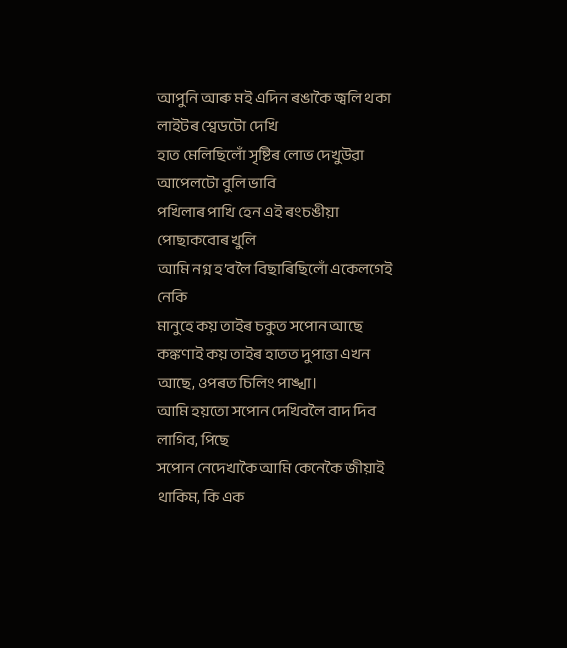আপুনি আৰু মই এদিন ৰঙাকৈ জ্বলি থকা লাইটৰ শ্বেডটো দেখি
হাত মেলিছিলোঁ সৃষ্টিৰ লোভ দেখুউৱা আপেলটো বুলি ভাবি
পখিলাৰ পাখি হেন এই ৰংচঙীয়া পোছাকবোৰ খুলি
আমি নগ্ন হ’বলৈ বিছাৰিছিলোঁ একেলগেই নেকি
মানুহে কয় তাইৰ চকুত সপোন আছে
কঙ্কণাই কয় তাইৰ হাতত দুপাত্তা এখন আছে, ওপৰত চিলিং পাঙ্খা।
আমি হয়তো সপোন দেখিবলৈ বাদ দিব লাগিব, পিছে
সপোন নেদেখাকৈ আমি কেনেকৈ জীয়াই থাকিম, কি এক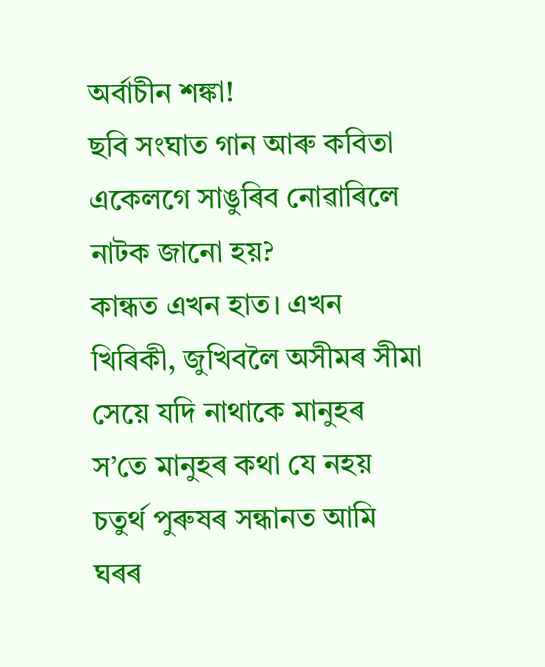অর্বাচীন শঙ্কা!
ছবি সংঘাত গান আৰু কবিতা
একেলগে সাঙুৰিব নোৱাৰিলে নাটক জানো হয়?
কান্ধত এখন হাত। এখন খিৰিকী, জুখিবলৈ অসীমৰ সীমা
সেয়ে যদি নাথাকে মানুহৰ স’তে মানুহৰ কথা যে নহয়
চতুর্থ পুৰুষৰ সন্ধানত আমি ঘৰৰ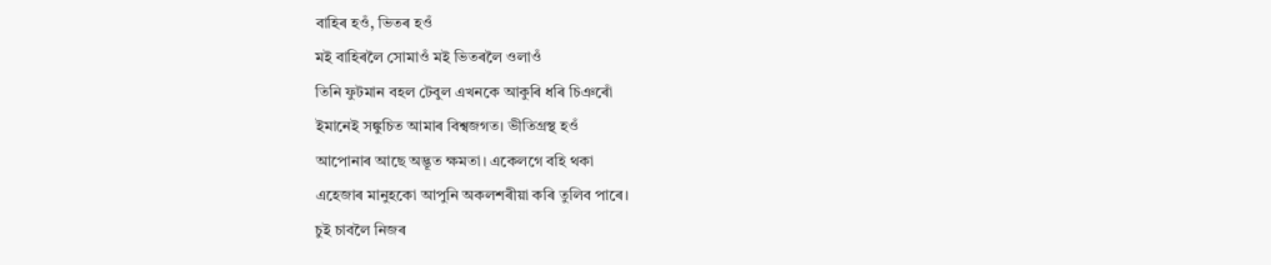বাহিৰ হওঁ, ভিতৰ হওঁ
মই বাহিৰলৈ সোমাওঁ মই ভিতৰলৈ ওলাওঁ
তিনি ফুটমান বহল টেবুল এখনকে আকুৰি ধৰি চিঞৰোঁ
ইমানেই সঙ্কুচিত আমাৰ বিশ্বজগত। ভীতিগ্রস্থ হওঁ
আপোনাৰ আছে অদ্ভূত ক্ষমতা। একেলগে বহি থকা
এহেজাৰ মানুহকো আপুনি অকলশৰীয়া কৰি তুলিব পাৰে।
চুই চাবলৈ নিজৰ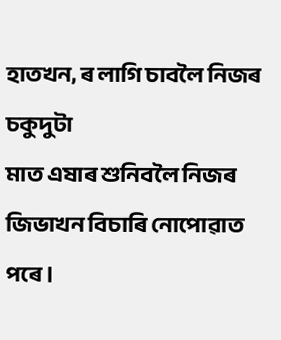হাতখন, ৰ লাগি চাবলৈ নিজৰ চকুদুটা
মাত এষাৰ শুনিবলৈ নিজৰ জিভাখন বিচাৰি নোপোৱাত পৰে।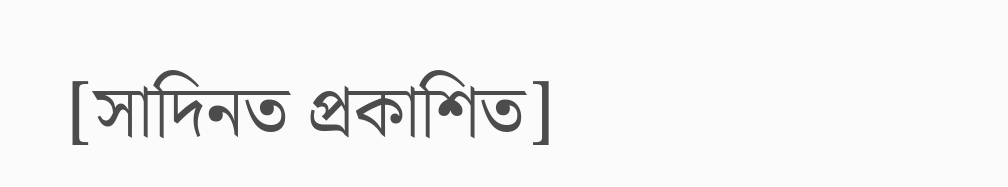[সাদিনত প্রকাশিত]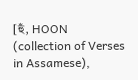[হুঁ, HOON
(collection of Verses in Assamese),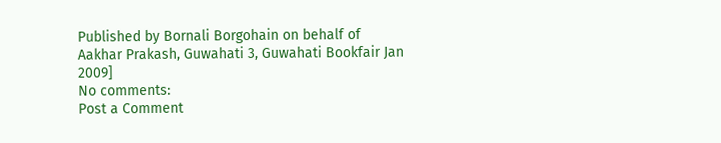Published by Bornali Borgohain on behalf of
Aakhar Prakash, Guwahati 3, Guwahati Bookfair Jan 2009]
No comments:
Post a Comment